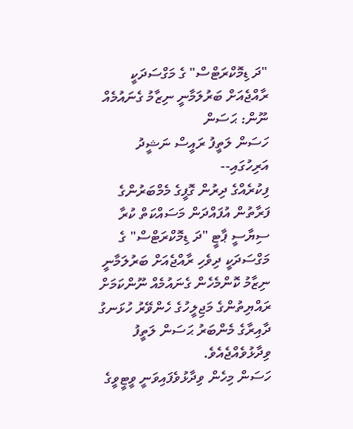"ދަ ޑިމޮކްރަޓްސް" ގެ މަގްސަދަކީ ރާއްޖެއަށް ބަރުލަމާނީ ނިޒާމު ގެނައުމެއް ނޫން: ޙަސަން
ހަސަން ލަތީފު ރައީސް ނަޝީދު އަރިހުގައި--
ފިކުރެއްގެ ދިރުން ގޮފީގެ މެމްބަރުންގެ ފަރާތުން އުފައްދަން މަސައްކަތް ކުރާ ސިޔާސީ ޕާޓީ "ދަ ޑިމޮކްރަޓްސް" ގެ މަގްސަދަކީ ދިވެހި ރާއްޖެއަށް ބަރުލަމާނީ ނިޒާމު ކޮންމެހެން ގެނައުމެއް ނޫންކަމަށް ރައްޔިތުންގެ މަޖިލީހުގެ ހެންވޭރު ހުޅަނގު ދާއިރާގެ މެންބަރު ޙަސަން ލަތީފު ވިދާޅުވެއްޖެއެވެ.
ހަސަން މިހެން ވިދާޅުވެފައިވަނީ ވީޓީވީގެ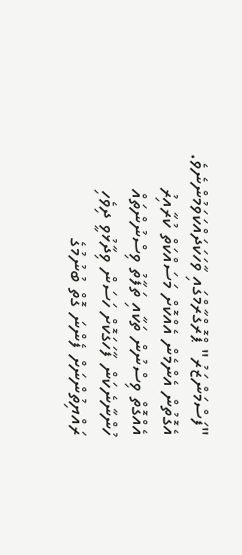"ފަސްމަންޒަރު" ޕްރޮގްރާމްގައި ވާހަކަދައްކަވަމުންނެވެ.
އެގޮތުން އެންމެން އެއްކޮށް މަސައްކަތް ކުރާއިރު އެއްގޮތް ވިސްނުން ތަކާއި ތަފާތު ވިސްނުންތައް ހުންނާނެކަން ފާހަގަކޮށް ހަސަން ވިދާޅުވީ ދިވެހި ރައްޔިތުންނަށް ފެންނަ ގޮތް ބުނުމުގެ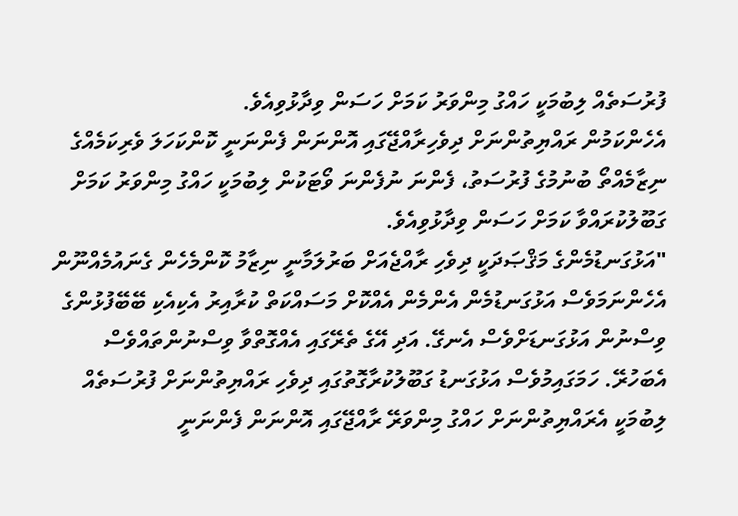ފުރުސަތެއް ލިބުމަކީ ހައްގު މިންވަރު ކަމަށް ހަސަން ވިދާޅުވިއެވެ.
އެހެންކަމުން ރައްޔިތުންނަށް ދިވެހިރާއްޖޭގައި އޮންނަން ފެންނަނީ ކޮންކަހަލަ ވެރިކަމެއްގެ ނިޒާމެއްތޯ ބުނުމުގެ ފުރުސަތު، ފެންނަ ނުފެންނަ ވޯޓަކުން ލިބުމަކީ ހައްގު މިންވަރު ކަމަށް ގަބޫލުކުރައްވާ ކަމަށް ހަސަން ވިދާޅުވިއެވެ.
"އަޅުގަނޑުމެންގެ މަޤްޞަދަކީ ދިވެހި ރާއްޖެއަށް ބަރުލަމާނީ ނިޒާމު ކޮންމެހެން ގެނައުމެއްނޫން އެހެންނަމަވެސް އަޅުގަނޑުމެން އެންމެން އެއްކޮށް މަސައްކަތް ކުރާއިރު އެކިއެކި ބޭބޭފުޅުންގެ ވިސްނުން އަޅުގަނޑަށްވެސް އެނގޭ. އަދި އޭގެ ތެރޭގައި އެއްގޮތްވާ ވިސްނުންތައްވެސް އެބަހުރޭ. ހަމަގައިމުވެސް އަޅުގަނޑު ގަބޫލުކުރާގޮތުގައި ދިވެހި ރައްޔިތުންނަށް ފުރުސަތެއް ލިބުމަކީ އެރައްޔިތުންނަށް ހައްގު މިންވަރޭ ރާއްޖޭގައި އޮންނަން ފެންނަނީ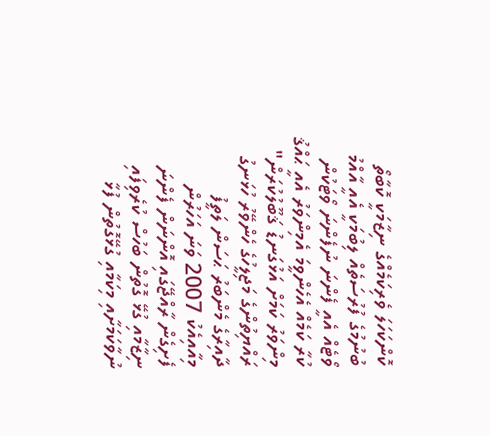ކޮންކަހަލަ ވެރިކަމެއްގެ ނިޒާމަކީ ކޮބާތޯ ބުނުމުގެ ފުރުސަތެއް ލިބުމަކީ އެއީ އާއްމު ވޯޓެއް އެއީ ފެންނަ ނުފެންނަ ވޯޓަކުން ކުރާ ކަމެއް އެހެންވީމަ އެމިންވަރު އެއީ ޙައްޤު މިންވަރު ކަމަށް އަޅުގަނޑު ޤަބޫލުކުރަން"
ރައްޔިތުންގެ މަޖިލީހުގެ ހެންވޭރު ހުޅަނގު ދާއިރާގެ މެންބަރު ޙަސަން ލަތީފު
މިއާއިއެކު 2007 ވަނަ އަހަރުން ފެށިގެން ރާއްޖޭގައި އޮންނަން ފެންނަ ނިޒާމާއި ގުޅޭ ގޮތުން ބަހުސް ކުރެވިފައި ނުވާކަމަށާއި މިކަމާއި ގުޅޭގޮތުން ފުޅާ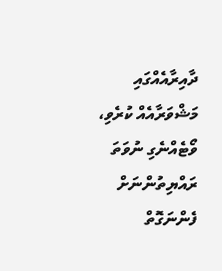ދާއިރާއެއްގައި މަޝްވަރާއެއް ކުރެވި، ވޯޓެއްނެގި ނުވަތަ ރައްޔިތުންނަށް ފެންނަގޮތް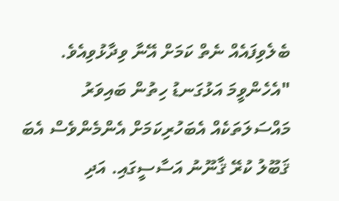ބެލެވިފައެއް ނެތް ކަމަށް އޭނާ ވިދާޅުވިއެވެ.
"އެހެންވީމަ އަޅުގަނޑު ހިތުން ބައިވަރު މައްސަލަތަކެއް އެބަހުރިކަމަށް އެންމެންވެސް އެބަ ޤަބޫލު ކުރޭ ޤާނޫނު އަސާސީގައި. އަދި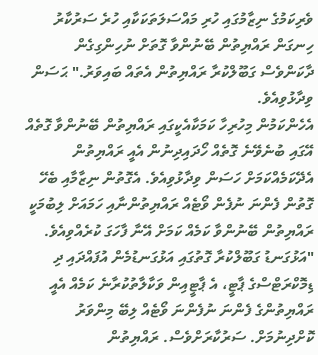ވެރިކަމުގެ ނިޒާމުގައި ހުރި މައްސަލަތަކަކާއި ހުރެ ސަރުކާރު ހިނގަން ރައްޔިތުން ބޭނުންވާ ގޮތަށް ނުހިންގިގެން ދާކަންވެސް ގަބޫލްކުރާ ރައްޔިތުން އެތައް ބައިވަރު." ޙަސަން ވިދާޅުވިއެވެ.
އެހެންކަމުން މިހުރިހާ ކަމަކާއެކީގައި ރައްޔިތުން ބޭނުންވާ ގޮތެއް އޭގައި ބުނެވޭނެ ގޮތެއް ހޯދައިދިނުން އެއީ ރައްޔިތުން އެދޭކަމެއްކަމަށް ހަސަން ވިދާޅުވިއެވެ. އެގޮތުން ނިޒާމާއި ބެހޭ ގޮތުން ފެންނަ ނުފެން ވޯޓެއް ރައްޔިތުންނާއި ހަމައަށް ލިބުމަކީ ރައްޔިތުން ބޭނުންވާ ކަމެއް ކަމަށް އޭނާ ފާހަގަ ކުރެއްވިއެވެ.
"އަޅުގަނޑު ގަބޫލްކުރާ ގޮތުގައި އަޅުގަނޑުމެން އުފައްދައި ދި ޑިމޮކްރަޓްސްގެ ޕާޓީ، އެ ޕާޓީއިން ވަކާލާތުކުރާނެ ކަމެއް އެއީ ރައްޔިތުންގެ ފެންނަ ނުފެންނަ ވޯޓެއް ލިބޭ މިންވަރު ކޮށްދިނުމަށް. ސަރުކާރަށްވެސް. ރައްޔިތުން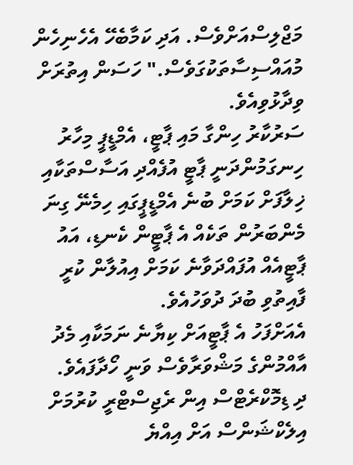މަޖްލިސްއަށްވެސް. އަދި ކަމާބެހޭ އެހެނިހެން މުއައްސިސާތަކުގަވެސް." ހަސަން އިތުރަށް ވިދާޅުވިއެވެ.
ސަރުކާރު ހިންގާ މައި ޕާޓީ، އެމްޑީޕީ މިހާރު ހިނގަމުންދަނީ ޕާޓީ އުފެއްދި އަސާސްތަކާއި ޚިލާފަށް ކަމަށް ބުނެ އެމްޑީޕީގައި ހިމެނޭ ގިނަ މެންބަރުން ތަކެއް އެ ޕާޓީން ކެނޑި، އައު ޕާޓީއެއް އުފައްދަވާނެ ކަމަށް އިއުލާން ކުރީ ފާއިތުވި ބުދަ ދުވަހުއެވެ.
އެއަށްފަހު އެ ޕާޓީއަށް ކިޔާނެ ނަމަކާއި މެދު އާއްމުންގެ މަޝްވަރާވެސް ވަނީ ހޯދާފައެވެ.
ދި ޑިމޮކްރެޓްސް އިން ރެޖިސްޓްރީ ކުރުމަށް އިލެކްޝަންސް އަށް އިއްޔެ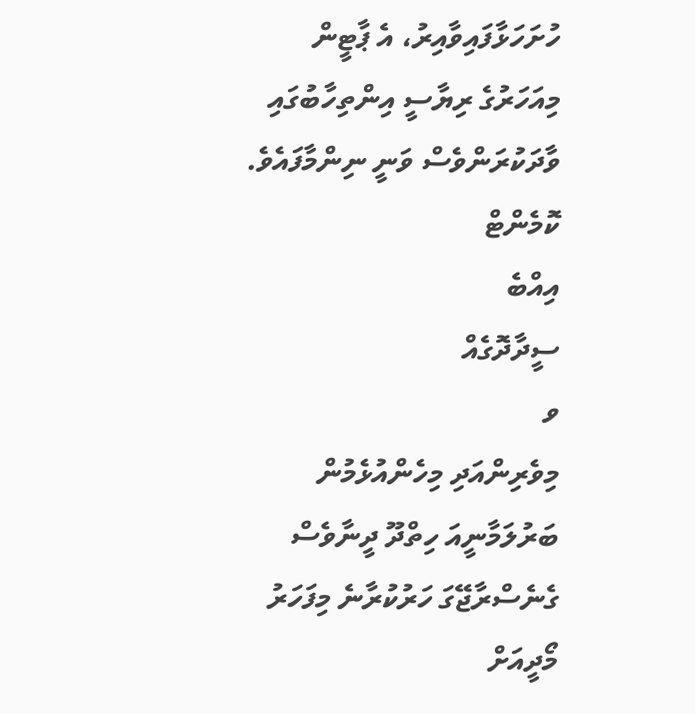ހުށަހަޅާފައިވާއިރު، އެ ޕާޓީން މިއަހަރުގެ ރިޔާސީ އިންތިހާބުގައި ވާދަކުރަންވެސް ވަނީ ނިންމާފައެވެ.
ކޮމެންޓް
އިއްބެ
ސީދާދޮގެއް
ވ
މިވެރިންއަދި މިހެންއުޅެމުން ބަރުލަމާނީއަ ހިތްދޫ ދީނާވެސް ގެނެސްރާޖޭގަ ހަރުކުރާނެ މިފަހަރު މޯދީއަށް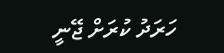ހަރަދު ކުރަށް ޖޭނީ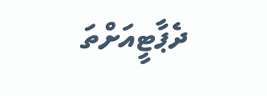ދެޕާޓީއަށްތަ